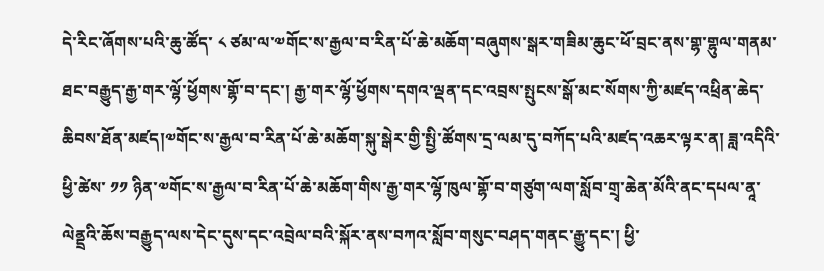དེ་རིང་ཞོགས་པའི་ཆུ་ཚོད་ ༨ ཙམ་ལ་༧གོང་ས་རྒྱལ་བ་རིན་པོ་ཆེ་མཆོག་བཞུགས་སྒར་གཟིམ་ཆུང་ཕོ་བྲང་ནས་གྷ་གྷུལ་གནམ་ཐང་བརྒྱུད་རྒྱ་གར་ལྷོ་ཕྱོགས་གྷོ་བ་དང་། རྒྱ་གར་ལྷོ་ཕྱོགས་དགའ་ལྡན་དང་འབྲས་སྤུངས་སྒོ་མང་སོགས་ཀྱི་མཛད་འཕྲིན་ཆེད་ཆིབས་ཐོན་མཛད།༧གོང་ས་རྒྱལ་བ་རིན་པོ་ཆེ་མཆོག་སྐུ་སྒེར་གྱི་སྤྱི་ཚོགས་དྲ་ལམ་དུ་བཀོད་པའི་མཛད་འཆར་ལྟར་ན། ཟླ་འདིའི་ཕྱི་ཚེས་ ༡༡ ཉིན་༧གོང་ས་རྒྱལ་བ་རིན་པོ་ཆེ་མཆོག་གིས་རྒྱ་གར་ལྷོ་ཁུལ་གྷོ་བ་གཙུག་ལག་སློབ་གྲྭ་ཆེན་མོའི་ནང་དཔལ་ནཱ་ལེནྡྲའི་ཆོས་བརྒྱུད་ལས་དེང་དུས་དང་འབྲེལ་བའི་སྐོར་ནས་བཀའ་སློབ་གསུང་བཤད་གནང་རྒྱུ་དང་། ཕྱི་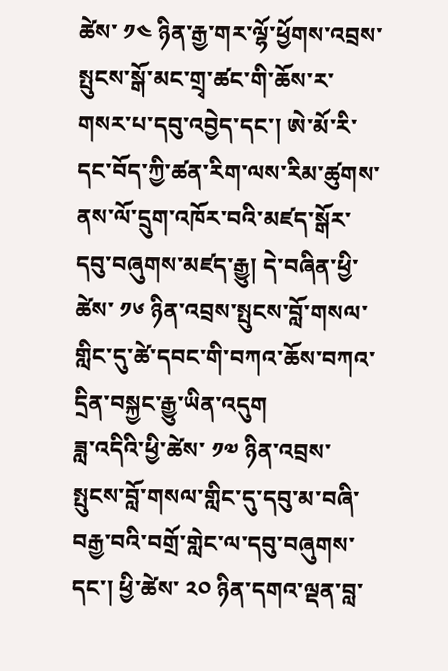ཚེས་ ༡༤ ཉིན་རྒྱ་གར་ལྷོ་ཕྱོགས་འབྲས་སྤུངས་སྒོ་མང་གྲྭ་ཚང་གི་ཆོས་ར་གསར་པ་དབུ་འབྱེད་དང་། ཨེ་མོ་རི་དང་བོད་ཀྱི་ཚན་རིག་ལས་རིམ་ཚུགས་ནས་ལོ་དྲུག་འཁོར་བའི་མཛད་སྒོར་དབུ་བཞུགས་མཛད་རྒྱུ། དེ་བཞིན་ཕྱི་ཚེས་ ༡༦ ཉིན་འབྲས་སྤུངས་བློ་གསལ་གླིང་དུ་ཚེ་དབང་གི་བཀའ་ཆོས་བཀའ་དྲིན་བསྐྱང་རྒྱུ་ཡིན་འདུག
ཟླ་འདིའི་ཕྱི་ཚེས་ ༡༧ ཉིན་འབྲས་སྤུངས་བློ་གསལ་གླིང་དུ་དབུ་མ་བཞི་བརྒྱ་བའི་བགྲོ་གླེང་ལ་དབུ་བཞུགས་དང་། ཕྱི་ཚེས་ ༢༠ ཉིན་དགའ་ལྡན་བླ་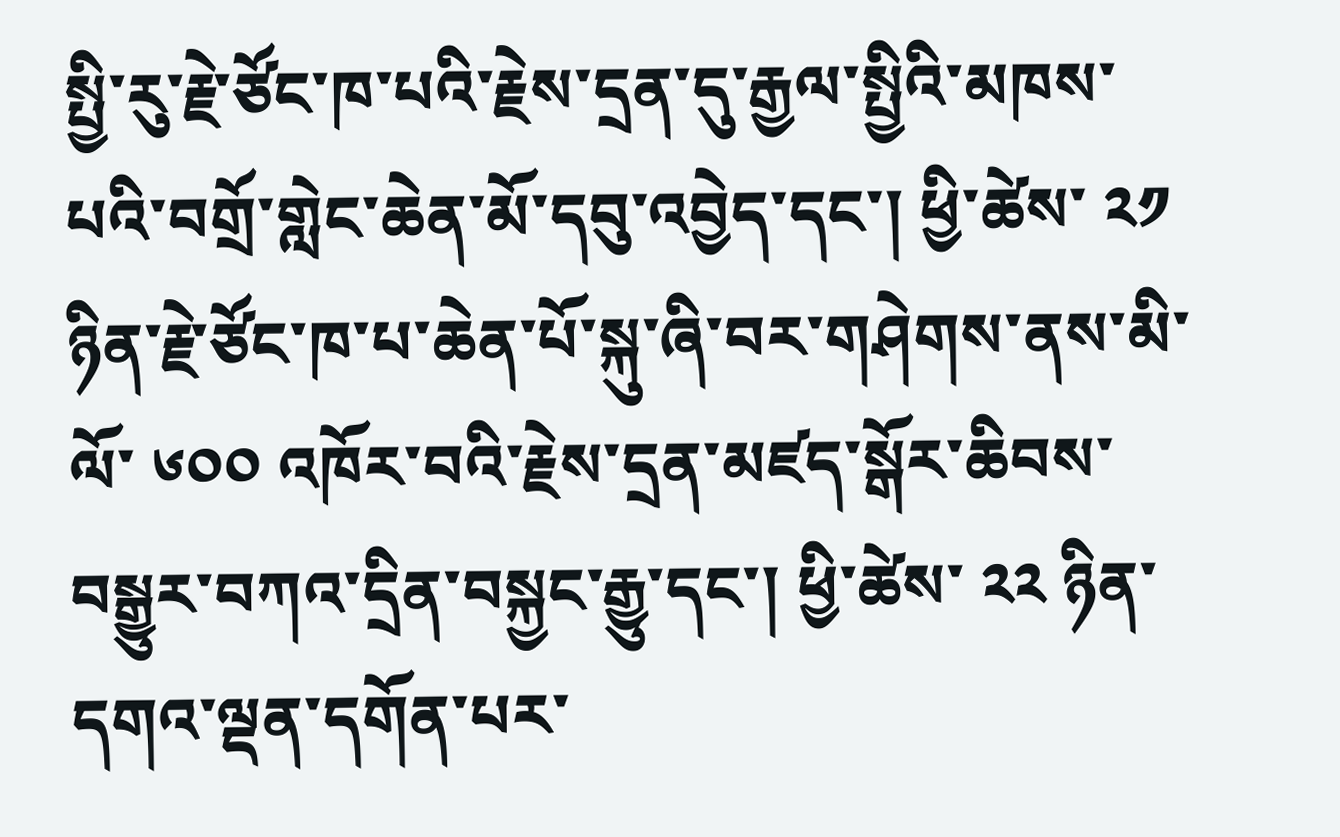སྤྱི་རུ་རྗེ་ཙོང་ཁ་པའི་རྗེས་དྲན་དུ་རྒྱལ་སྤྱིའི་མཁས་པའི་བགྲོ་གླེང་ཆེན་མོ་དབུ་འབྱེད་དང་། ཕྱི་ཚེས་ ༢༡ ཉིན་རྗེ་ཙོང་ཁ་པ་ཆེན་པོ་སྐུ་ཞི་བར་གཤེགས་ནས་མི་ལོ་ ༦༠༠ འཁོར་བའི་རྗེས་དྲན་མཛད་སྒོར་ཆིབས་བསྒྱུར་བཀའ་དྲིན་བསྐྱང་རྒྱུ་དང་། ཕྱི་ཚེས་ ༢༢ ཉིན་དགའ་ལྡན་དགོན་པར་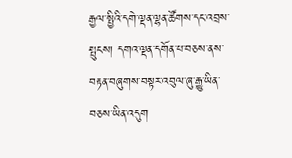རྒྱལ་སྤྱིའི་དགེ་ལྡན་ལྷན་ཚོགས་དང་འབྲས་སྤུངས། དགའ་ལྡན་དགོན་པ་བཅས་ནས་བརྟན་བཞུགས་བསྟར་འབུལ་ཞུ་རྒྱུ་ཡིན་བཅས་ཡིན་འདུག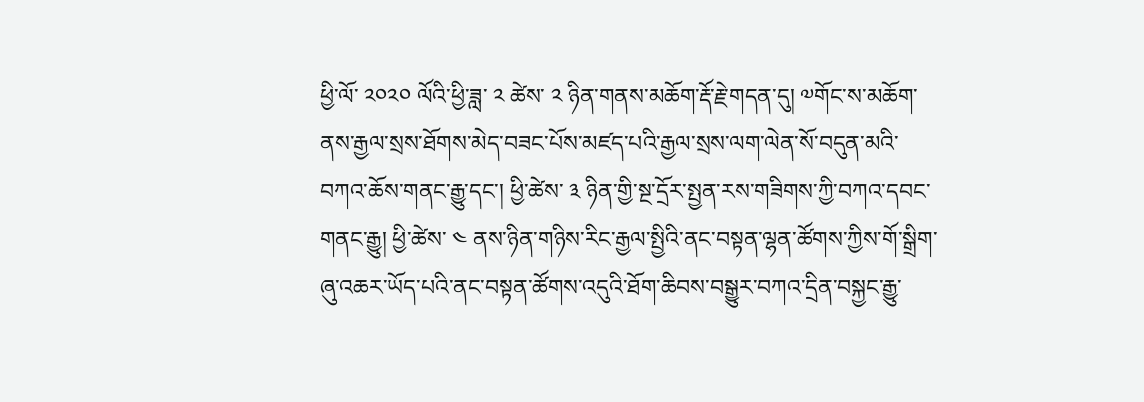ཕྱི་ལོ་ ༢༠༢༠ ལོའི་ཕྱི་ཟླ་ ༢ ཚེས་ ༢ ཉིན་གནས་མཆོག་རྡོ་རྗེ་གདན་དུ། ༧གོང་ས་མཆོག་ནས་རྒྱལ་སྲས་ཐོགས་མེད་བཟང་པོས་མཛད་པའི་རྒྱལ་སྲས་ལག་ལེན་སོ་བདུན་མའི་བཀའ་ཆོས་གནང་རྒྱུ་དང་། ཕྱི་ཚེས་ ༣ ཉིན་གྱི་སྔ་དྲོར་སྤྱན་རས་གཟིགས་ཀྱི་བཀའ་དབང་གནང་རྒྱུ། ཕྱི་ཚེས་ ༤ ནས་ཉིན་གཉིས་རིང་རྒྱལ་སྤྱིའི་ནང་བསྟན་ལྷན་ཚོགས་ཀྱིས་གོ་སྒྲིག་ཞུ་འཆར་ཡོད་པའི་ནང་བསྟན་ཚོགས་འདུའི་ཐོག་ཆིབས་བསྒྱུར་བཀའ་དྲིན་བསྐྱང་རྒྱུ་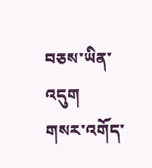བཅས་ཡིན་འདུག
གསར་འགོད་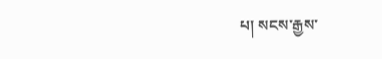པ། སངས་རྒྱས་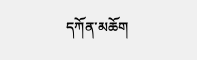དཀོན་མཆོག